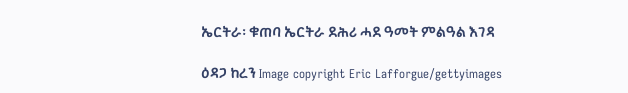ኤርትራ፡ ቁጠባ ኤርትራ ደሕሪ ሓደ ዓመት ምልዓል እገዳ

ዕዳጋ ከረን Image copyright Eric Lafforgue/gettyimages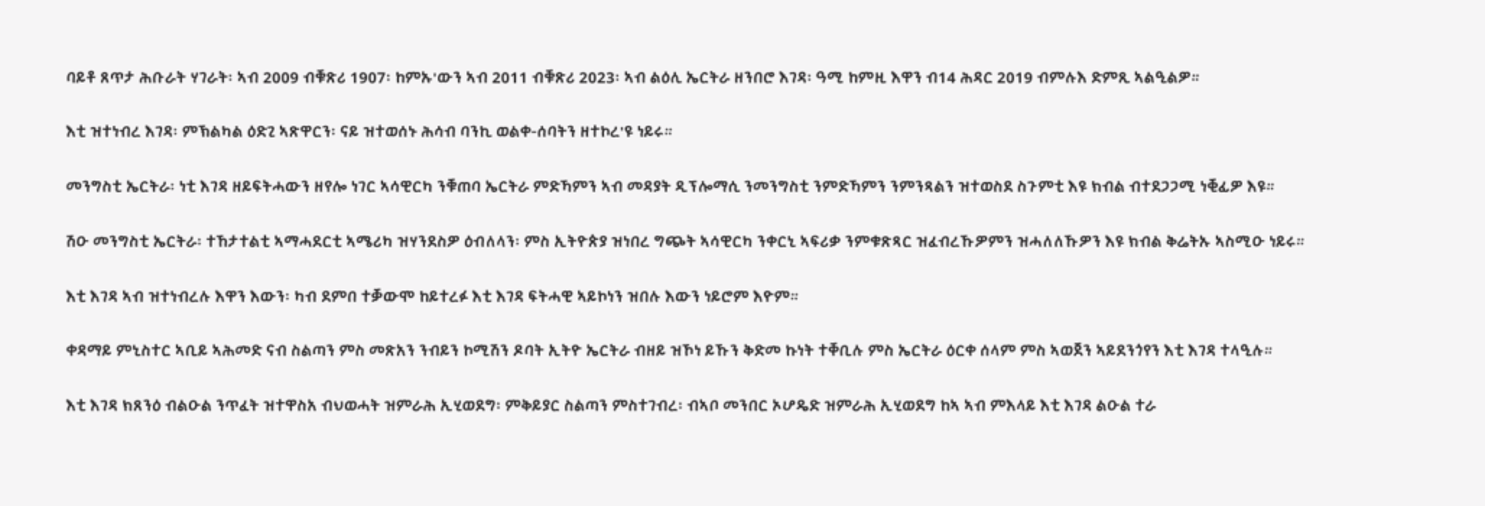ባይቶ ጸጥታ ሕቡራት ሃገራት፡ ኣብ 2009 ብቑጽሪ 1907፡ ከምኡ'ውን ኣብ 2011 ብቑጽሪ 2023፡ ኣብ ልዕሊ ኤርትራ ዘንበሮ እገዳ፡ ዓሚ ከምዚ እዋን ብ14 ሕዳር 2019 ብምሉእ ድምጺ ኣልዒልዎ።

እቲ ዝተነብረ እገዳ፡ ምኽልካል ዕድጊ ኣጽዋርን፡ ናይ ዝተወሰኑ ሕሳብ ባንኪ ወልቀ-ሰባትን ዘተኮረ'ዩ ነይሩ።

መንግስቲ ኤርትራ፡ ነቲ እገዳ ዘይፍትሓውን ዘየሎ ነገር ኣሳዊርካ ንቑጠባ ኤርትራ ምድኻምን ኣብ መዳያት ዲፕሎማሲ ንመንግስቲ ንምድኻምን ንምንጻልን ዝተወስደ ስጉምቲ እዩ ክብል ብተደጋጋሚ ነቒፊዎ እዩ።

ሽዑ መንግስቲ ኤርትራ፡ ተኸታተልቲ ኣማሓደርቲ ኣሜሪካ ዝሃንደስዎ ዕብለላን፡ ምስ ኢትዮጵያ ዝነበረ ግጭት ኣሳዊርካ ንቀርኒ ኣፍሪቃ ንምቁጽጻር ዝፈብረኹዎምን ዝሓለለኹዎን እዩ ክብል ቅሬትኡ ኣስሚዑ ነይሩ።

እቲ እገዳ ኣብ ዝተነብረሉ እዋን እውን፡ ካብ ደምበ ተቓውሞ ከይተረፉ እቲ እገዳ ፍትሓዊ ኣይኮነን ዝበሉ እውን ነይሮም እዮም።

ቀዳማይ ምኒስተር ኣቢይ ኣሕመድ ናብ ስልጣን ምስ መጽአን ንብይን ኮሚሽን ዶባት ኢትዮ ኤርትራ ብዘይ ዝኾነ ይኹን ቅድመ ኩነት ተቐቢሉ ምስ ኤርትራ ዕርቀ ሰላም ምስ ኣወጀን ኣይደንጎየን እቲ እገዳ ተላዒሉ።

እቲ እገዳ ክጸንዕ ብልዑል ንጥፈት ዝተዋስአ ብህወሓት ዝምራሕ ኢሂወደግ፡ ምቅይያር ስልጣን ምስተገብረ፡ ብኣቦ መንበር ኦሆዴድ ዝምራሕ ኢሂወደግ ከኣ ኣብ ምእላይ እቲ እገዳ ልዑል ተራ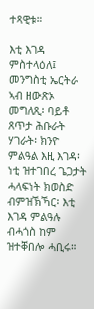ተጻዊቱ።

እቲ እገዳ ምስተላዕለ፤ መንግስቲ ኤርትራ ኣብ ዘውጽኦ መግለጺ፡ ባይቶ ጸጥታ ሕቡራት ሃገራት፡ ክንዮ ምልዓል እዚ እገዳ፡ ነቲ ዝተገበረ ጌጋታት ሓላፍነት ክወስድ ብምዝኽኻር፡ እቲ እገዳ ምልዓሉ ብሓጎስ ከም ዝተቐበሎ ሓቢሩ።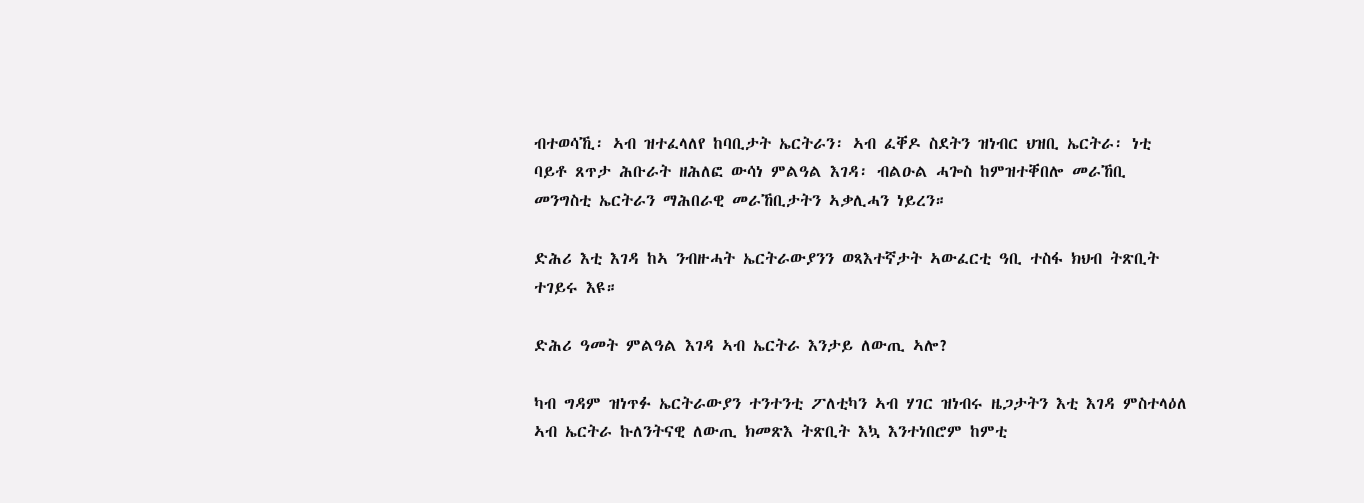ብተወሳኺ፡ ኣብ ዝተፈላለየ ከባቢታት ኤርትራን፡ ኣብ ፈቐዶ ስደትን ዝነብር ህዝቢ ኤርትራ፡ ነቲ ባይቶ ጸጥታ ሕቡራት ዘሕለፎ ውሳነ ምልዓል እገዳ፡ ብልዑል ሓጐስ ከምዝተቐበሎ መራኸቢ መንግስቲ ኤርትራን ማሕበራዊ መራኸቢታትን ኣቃሊሓን ነይረን።

ድሕሪ እቲ እገዳ ከኣ ንብዙሓት ኤርትራውያንን ወጻእተኛታት ኣውፈርቲ ዓቢ ተስፋ ክህብ ትጽቢት ተገይሩ እዩ።

ድሕሪ ዓመት ምልዓል እገዳ ኣብ ኤርትራ እንታይ ለውጢ ኣሎ?

ካብ ግዳም ዝነጥፉ ኤርትራውያን ተንተንቲ ፖለቲካን ኣብ ሃገር ዝነብሩ ዜጋታትን እቲ እገዳ ምስተላዕለ ኣብ ኤርትራ ኩለንትናዊ ለውጢ ክመጽእ ትጽቢት እኳ እንተነበሮም ከምቲ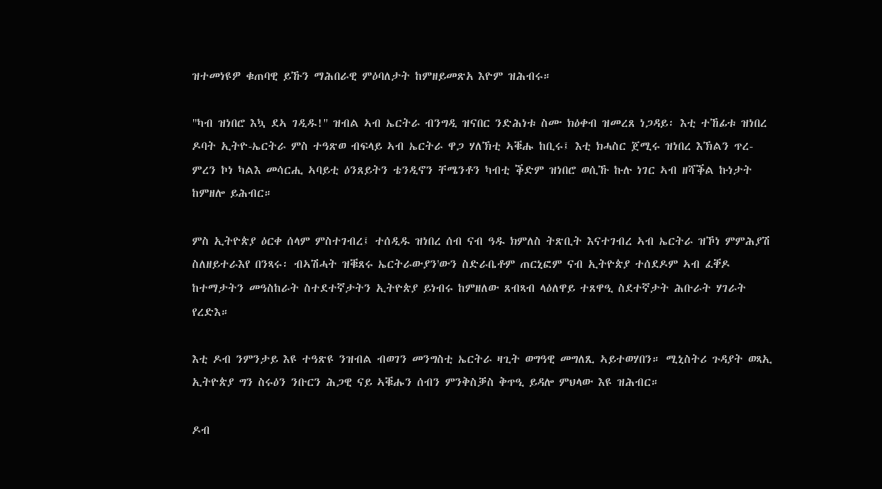ዝተመነዩዎ ቁጠባዊ ይኹን ማሕበራዊ ምዕባለታት ከምዘይመጽአ እዮም ዝሕብሩ።

"ካብ ዝነበሮ እኳ ደኣ ገዲዱ!" ዝብል ኣብ ኤርትራ ብንግዲ ዝናበር ንድሕነቱ ስሙ ክዕቀብ ዝመረጸ ነጋዳይ፡ እቲ ተኸፊቱ ዝነበረ ዶባት ኢትዮ-ኤርትራ ምስ ተዓጽወ ብፍላይ ኣብ ኤርትራ ዋጋ ሃለኽቲ ኣቑሑ ከቢሩ፤ እቲ ክሓስር ጀሚሩ ዝነበረ እኽልን ጥረ-ምረን ኮነ ካልእ መሳርሒ ኣባይቲ ዕንጸይትን ቴንዲኖን ቸሜንቶን ካብቲ ቕድም ዝነበሮ ወሲኹ ኩሉ ነገር ኣብ ዘሻቕል ኩነታት ከምዘሎ ይሕብር።

ምስ ኢትዮጵያ ዕርቀ ሰላም ምስተገብረ፤ ተሰዲዱ ዝነበረ ሰብ ናብ ዓዱ ክምለስ ትጽቢት እናተገብረ ኣብ ኤርትራ ዝኾነ ምምሕያሽ ስለዘይተራእየ በንጻሩ፡ ብኣሽሓት ዝቑጸሩ ኤርትራውያን'ውን ስድራቤቶም ጠርኒፎም ናብ ኢትዮጵያ ተሰደዶም ኣብ ፈቐዶ ከተማታትን መዓስከራት ስተደተኛታትን ኢትዮጵያ ይነብሩ ከምዘለው ጸብጻብ ላዕለዋይ ተጸዋዒ ስደተኛታት ሕቡራት ሃገራት የረድእ።

እቲ ዶብ ንምንታይ እዩ ተዓጽዩ ንዝብል ብወገን መንግስቲ ኤርትራ ዛጊት ወግዓዊ መግለጺ ኣይተወሃበን። ሚኒስትሪ ጉዳያት ወጻኢ ኢትዮጵያ ግን ስሩዕን ንቡርን ሕጋዊ ናይ ኣቑሑን ሰብን ምንቅስቓስ ቅጥዒ ይዳሎ ምህላው እዩ ዝሕብር።

ዶብ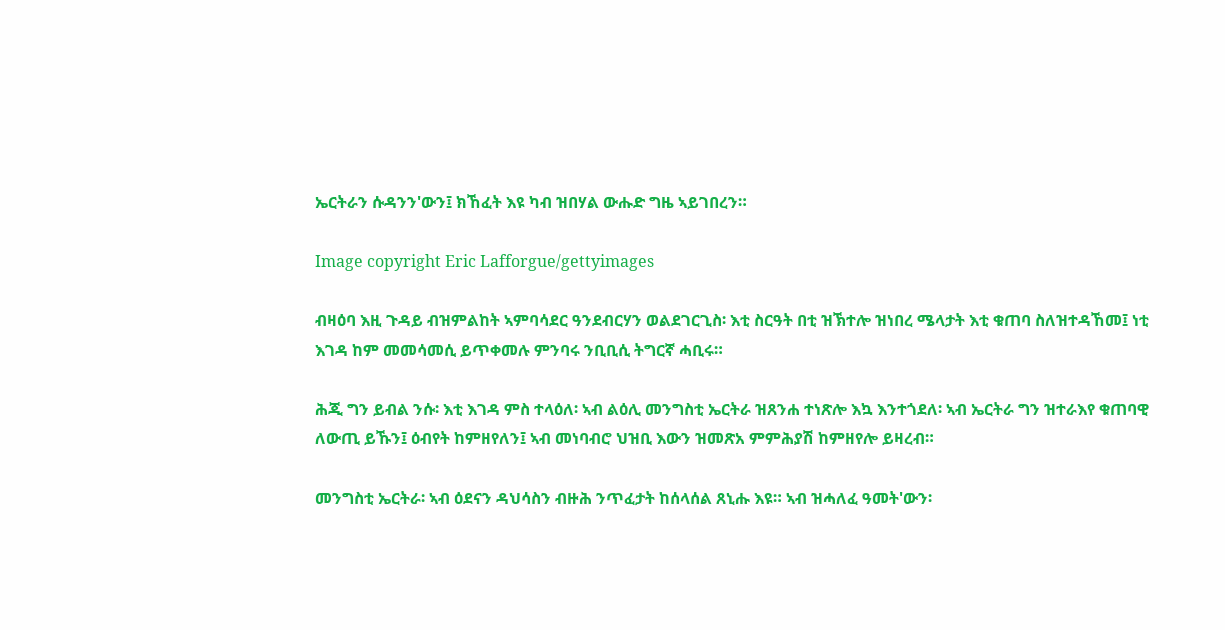ኤርትራን ሱዳንን'ውን፤ ክኸፈት እዩ ካብ ዝበሃል ውሑድ ግዜ ኣይገበረን።

Image copyright Eric Lafforgue/gettyimages

ብዛዕባ እዚ ጉዳይ ብዝምልከት ኣምባሳደር ዓንደብርሃን ወልደገርጊስ፡ እቲ ስርዓት በቲ ዝኽተሎ ዝነበረ ሜላታት እቲ ቁጠባ ስለዝተዳኸመ፤ ነቲ እገዳ ከም መመሳመሲ ይጥቀመሉ ምንባሩ ንቢቢሲ ትግርኛ ሓቢሩ።

ሕጂ ግን ይብል ንሱ፡ እቲ እገዳ ምስ ተላዕለ፡ ኣብ ልዕሊ መንግስቲ ኤርትራ ዝጸንሐ ተነጽሎ እኳ እንተጎደለ፡ ኣብ ኤርትራ ግን ዝተራእየ ቁጠባዊ ለውጢ ይኹን፤ ዕብየት ከምዘየለን፤ ኣብ መነባብሮ ህዝቢ እውን ዝመጽአ ምምሕያሽ ከምዘየሎ ይዛረብ።

መንግስቲ ኤርትራ፡ ኣብ ዕደናን ዳህሳስን ብዙሕ ንጥፈታት ከሰላሰል ጸኒሑ እዩ። ኣብ ዝሓለፈ ዓመት'ውን፡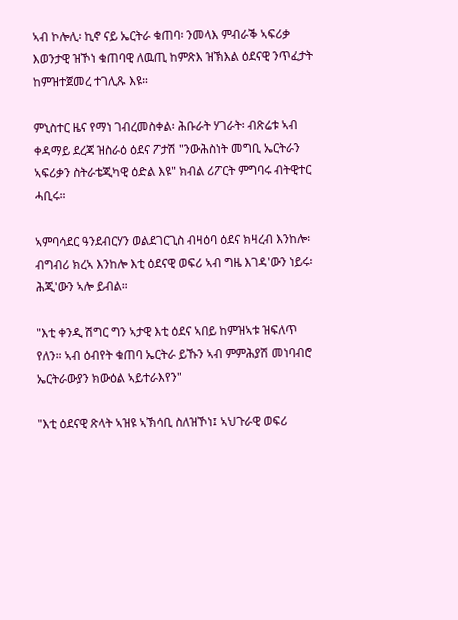ኣብ ኮሎሊ፡ ኪኖ ናይ ኤርትራ ቁጠባ፡ ንመላእ ምብራቕ ኣፍሪቃ እወንታዊ ዝኾነ ቁጠባዊ ለዉጢ ከምጽእ ዝኽእል ዕደናዊ ንጥፈታት ከምዝተጀመረ ተገሊጹ እዩ።

ምኒስተር ዜና የማነ ገብረመስቀል፡ ሕቡራት ሃገራት፡ ብጽሬቱ ኣብ ቀዳማይ ደረጃ ዝስራዕ ዕደና ፖታሽ "ንውሕስነት መግቢ ኤርትራን ኣፍሪቃን ስትራቴጂካዊ ዕድል እዩ" ክብል ሪፖርት ምግባሩ ብትዊተር ሓቢሩ።

ኣምባሳደር ዓንደብርሃን ወልደገርጊስ ብዛዕባ ዕደና ክዛረብ እንከሎ፡ ብግብሪ ክረኣ እንከሎ እቲ ዕደናዊ ወፍሪ ኣብ ግዜ እገዳ'ውን ነይሩ፡ ሕጂ'ውን ኣሎ ይብል።

"እቲ ቀንዲ ሽግር ግን ኣታዊ እቲ ዕደና ኣበይ ከምዝኣቱ ዝፍለጥ የለን። ኣብ ዕብየት ቁጠባ ኤርትራ ይኹን ኣብ ምምሕያሽ መነባብሮ ኤርትራውያን ክውዕል ኣይተራእየን"

"እቲ ዕደናዊ ጽላት ኣዝዩ ኣኽሳቢ ስለዝኾነ፤ ኣህጉራዊ ወፍሪ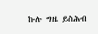ኩሉ ግዜ ይስሕብ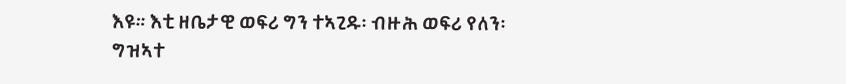እዩ። እቲ ዘቤታዊ ወፍሪ ግን ተኣጊዱ፡ ብዙሕ ወፍሪ የለን፡ ግዝኣተ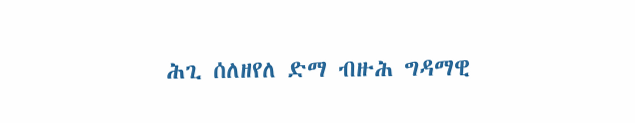ሕጊ ሰለዘየለ ድማ ብዙሕ ግዳማዊ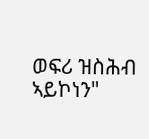ወፍሪ ዝስሕብ ኣይኮነን"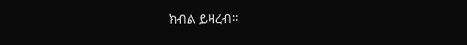ክብል ይዛረብ።